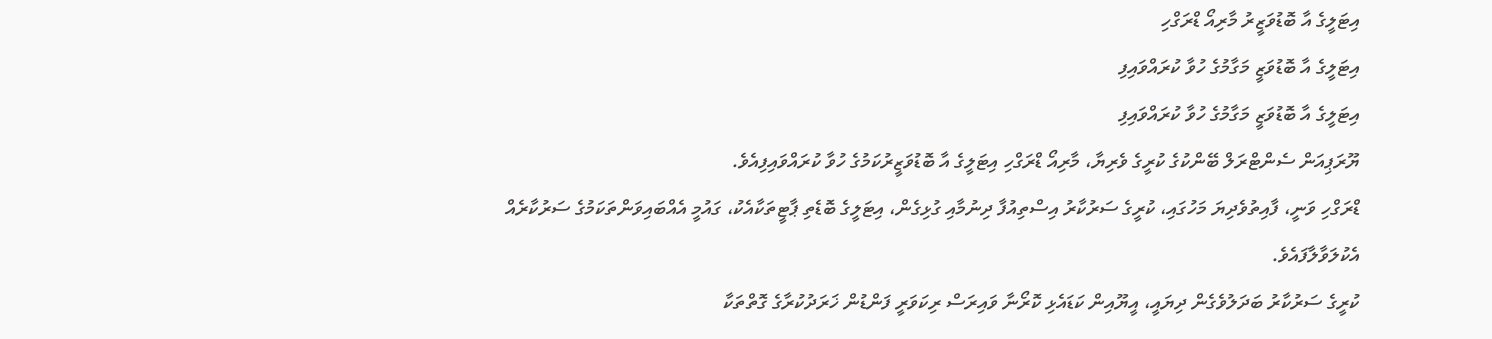އިޓަލީގެ އާ ބޮޑުވަޒީރު މާރިއޯ ޑްރަގްހި
އިޓަލީގެ އާ ބޮޑުވަޒީ މަގާމުގެ ހުވާ ކުރައްވައިފި
އިޓަލީގެ އާ ބޮޑުވަޒީ މަގާމުގެ ހުވާ ކުރައްވައިފި
ޔޫރަޕިއަން ސެންޓްރަލް ބޭންކުގެ ކުރީގެ ވެރިޔާ، މާރިއޯ ޑްރަގްހި އިޓަލީގެ އާ ބޮޑުވަޒީރުކަމުގެ ހުވާ ކުރައްވައިފިއެވެ.
ޑްރަގްހި ވަނީ، ފާއިތުވެދިޔަ މަހުގައި، ކުރީގެ ސަރުކާރު އިސްތިއުފާ ދިނުމާއި ގުޅިގެން، އިޓަލީގެ ބޮޑެތި ޕާޓީތަކާއެކު، ގައުމީ އެއްބައިވަންތަކަމުގެ ސަރުކާރެއް އެކުލަވާލާފައެވެ.
ކުރީގެ ސަރުކާރު ބަދަލުވެގެން ދިޔައީ، އީޔޫއިން ކަޑައެޅި ކޮރޯނާ ވައިރަސް ރިކަވަރީ ފަންޑުން ޚަރަދުކުރާގެ ގޮތްތަކާ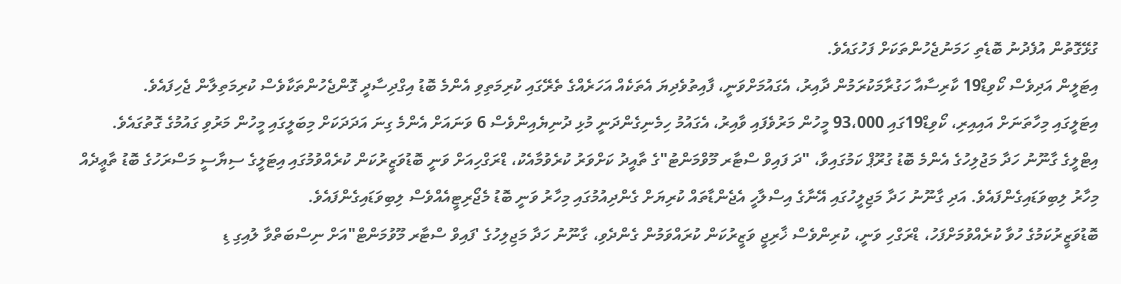ގުޅޭގޮތުން އުފެދުނު ބޮޑެތި ހަމަނުޖެހުންތަކަށް ފަހުގައެވެ.
އިޓަލީން އަދިވެސް ކޯވިޑް19 ކާރިސާއާ ހަގުރާމަކުރަމުން ދާއިރު، އެގައުމަށްވަނީ، ފާއިތުވެދިޔަ އެތަކެއް އަހަރެއްގެ ތެރޭގައި ކުރިމަތިވި އެންމެ ބޮޑު އިގްދިސާދީ ގޮންޖެހުންތަކާވެސް ކުރިމަތިލާން ޖެހިފައެވެ.
އިޓަލީގައި މިހާތަނަށް އައިއިރި، ކޯވިޑް19ގައި 93،000 މީހުން މަރުވެފައި ވާއިރު، އެގައުމު ހިމެނިގެންދަނީ މުޅި ދުނިޔެއިންވެސް 6 ވަނައަށް އެންމެ ގިނަ އަދަދަކަށް މިބަލީގައި މީހުން މަރުވި ގައުމުގެ ގޮތުގައެވެ.
އިޓްލީގެ ގާނޫނު ހަދާ މަޖުލިހުގެ އެންމެ ބޮޑު ގުރޫޕް ކަމުގައިވާ، "ދަ ފައިވް ސްޓާރ މޫވްމަންޓު"ގެ ތާއީދު ކަށްވަރު ކުރެވުމާއެކު، ޑްރަގްހިއަށް ވަނީ ބޮޑުވަޒީރުކަން ކުރެއްވުމުގައި އިޓަލީގެ ސިޔާސީ މަސްރަހުގެ ބޮޑު ތާޢީދެއް މިހާރު ލިބިވަޑައިގެންފައެވެ. އަދި ގާނޫނު ހަދާ މަޖިލީހުގައި އޭނާގެ އިސްލާހީ އެޖެންޑާތައް ކުރިޔަށް ގެންދިއުމުގައި މިހާރު ވަނީ ބޮޑު މެޖޯރިޓީއެއްވެސް ލިބިވަޑައިގެންފައެވެ.
ބޮޑުވަޒީރުކަމުގެ ހުވާ ކުރެއްވުމަށްފަހު، ޑްރަގްހި ވަނީ، ކުރިންވެސް ޚާރިޖީ ވަޒީރުކަން ކުރައްވަމުން ގެންދެވި، ގާނޫނު ހަދާ މަޖިލިހުގެ 'ފައިވް ސްޓާރ މޫވުމަންޓް"އަށް ނިސްބަތްވާ ލުއިގި ޑި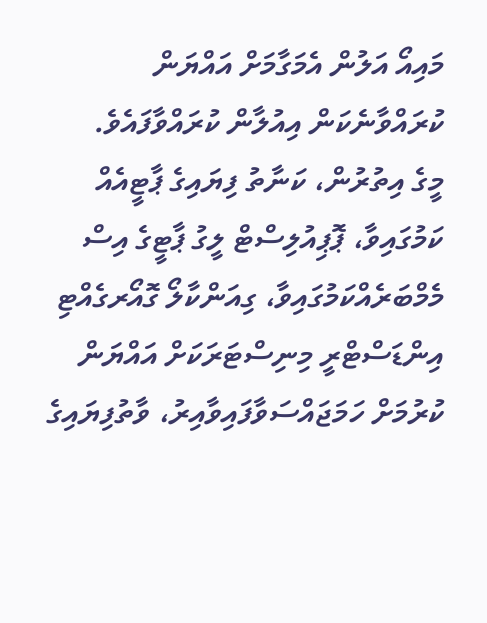މައިއޯ އަލުން އެމަގާމަށް އައްޔަން ކުރައްވާނެކަން އިއުލާން ކުރައްވާފައެވެ.
މީގެ އިތުރުން، ކަނާތު ފިޔައިގެ ޕާޓީއެއް ކަމުގައިވާ، ޕޮޕިއުލިސްޓް ލީގު ޕާޓީގެ އިސް މެމްބަރެއްކަމުގައިވާ، ގިއަންކާލޯ ގޮއޯރގެއްޓި އިންޑަސްޓްރީ މިނިސްޓަރަކަށް އައްޔަން ކުރުމަށް ހަމަޖައްސަވާފައިވާއިރު، ވާތުފިޔައިގެ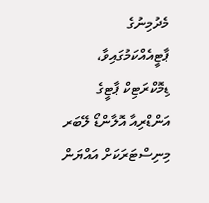މެދުމިނުގެ ޕާޓީއެއްކަމުގައިވާ، ޑިމޮކްރަޓިކް ޕާޓީގެ އަންޑްރިއާ އޮލާންޑޯ ލޭބަރ މިނިސްޓަރަކަށް އައްޔަން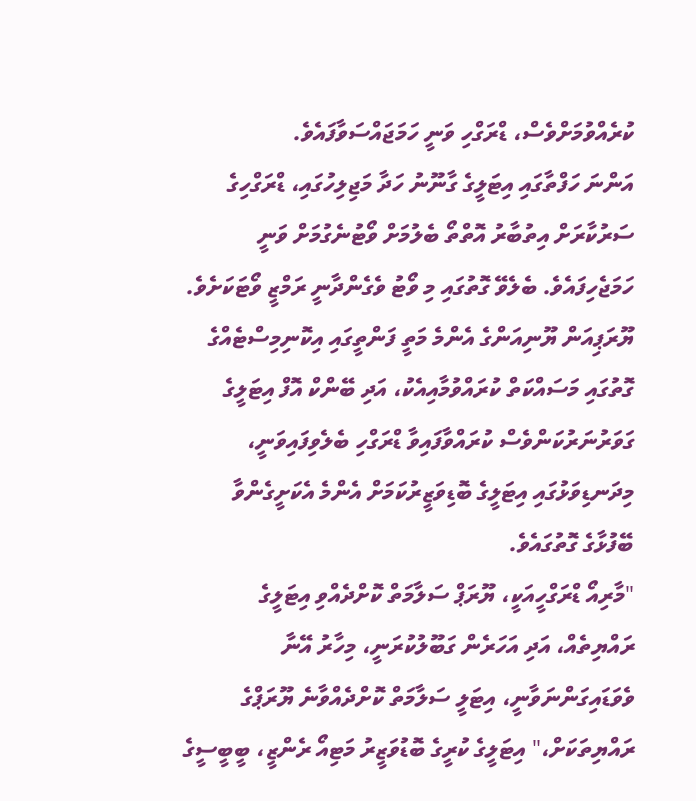ކުރެއްވުމަށްވެސް، ޑްރަގްހި ވަނީ ހަމަޖައްސަވާފައެވެ.
އަންނަ ހަފްތާގައި އިޓަލީގެ ގާނޫނު ހަދާ މަޖިލިހުގައި، ޑްރަގްހިގެ ސަރުކާރަށް އިތުބާރު އޮތްތޯ ބެލުމަށް ވޯޓުނެގުމަށް ވަނީ ހަމަޖެހިފައެވެ. ބެލެވޭ ގޮތުގައި މި ވޯޓު ވެގެންދާނީ ރަމްޒީ ވޯޓަކަށެވެ.
ޔޫރަޕިއަން ޔޫނިއަންގެ އެންމެ މަތީ ފަންތީގައި އިކޮނިމިސްޓެއްގެ ގޮތުގައި މަސައްކަތް ކުރައްވުމާއިއެކު، އަދި ބޭންކް އޮފް އިޓަލީގެ ގަވަރުނަރުކަންވެސް ކުރައްވާފައިވާ ޑްރަގްހި ބެލެވިފައިވަނީ، މިދަނޑިވަޅުގައި އިޓަލީގެ ބޮޑިވަޒީރުކަމަށް އެންމެ އެކަށީގެންވާ ބޭފުޅާގެ ގޮތުގައެވެ.
"މާރިއޯ ޑްރަގްހީއަކީ، ޔޫރަޕް ސަލާމަތް ކޮށްދެއްވި އިޓަލީގެ ރައްޔިތެއް، އަދި އަހަރެން ގަބޫލުކުރަނީ، މިހާރު އޭނާ ވެވަޑައިގަންނަވާނީ، އިޓަލީ ސަލާމަތް ކޮށްދެއްވާނެ ޔޫރަޕްގެ ރައްޔިތަކަށް،" އިޓަލީގެ ކުރީގެ ބޮޑުވަޒީރު މަޓިއޯ ރެންޒީ، ބީބީސީގެ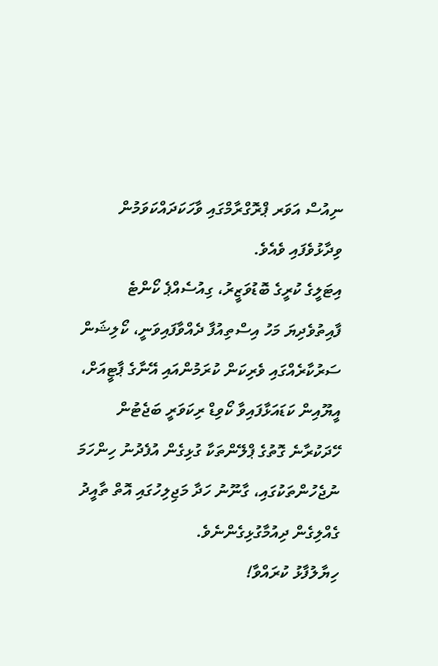ނިއުސް އަވަރ ޕްރޮގްރާމްގައި ވާހަކަދައްކަވަމުން ވިދާޅުވެފައި ވެއެވެ.
އިޓަލީގެ ކުރީގެ ބޮޑުވަޒީރު، ގިއުސެއްޕެ ކޯންޓެ ފާއިތުވެދިޔަ މަހު އިސްތިއުފާ ދެއްވާފައިވަނީ، ކޯލިޝަން ސަރުކާރެއްގައި ވެރިކަން ކުރަމުންއައި އޭނާގެ ޕާޓީއަށް، އީޔޫއިން ކަޑައަޅާފައިވާ ކޯވިޑް ރިކަވަރީ ބަޖެޓުން ހޭދަކުރާނެ ގޮތުގެ ޕްލޭންތަކާ ގުޅިގެން އުފެދުނު ހިންހަމަ ނުޖެހުންތަކުގައި، ގާނޫނު ހަދާ މަޖިލިހުގައި އޮތް ތާއީދު ގެއްލިގެން ދިއުމާގުޅިގެންނެވެ.
ހިޔާލުފާޅު ކުރައްވާ!